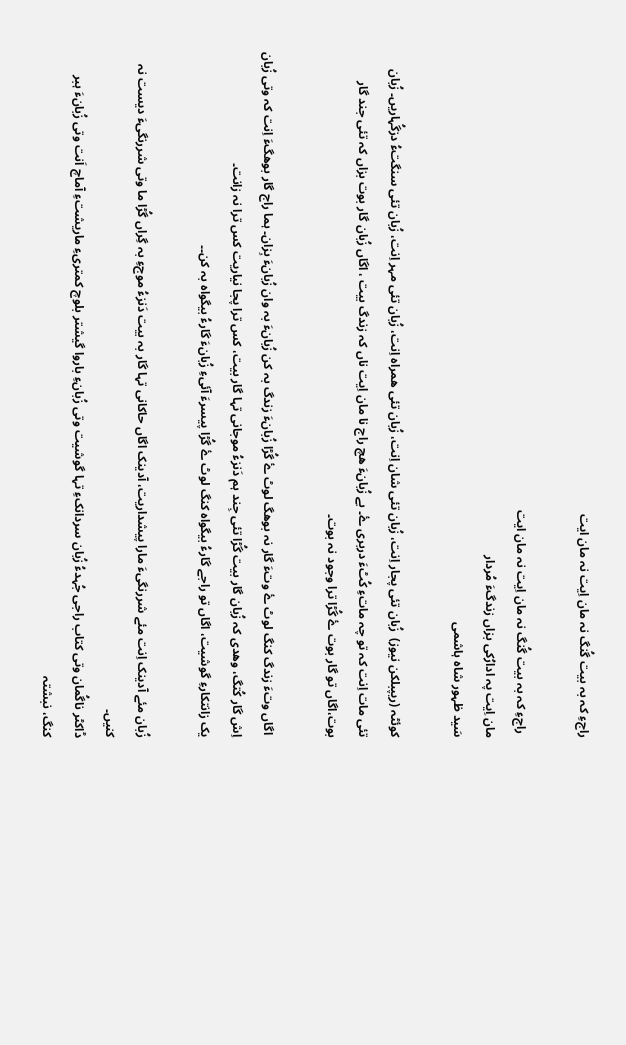راجءِ کہ بہ بیت گُنگ نہ مان اِیت نہ مان ایت

 راجءِ کہ بہ بیت گُنگ نہ مان اِیت نہ مان ایت
مان اِیت پہ ادارُکی بزاں زندگءَ مُردار
سَید ظہور شاہ ہاشمی

کوئٹہ (ریپبلکن نیوز)  زُبان تئی پجار اِنت، زُبان تئی شان اِنت، زُبان تئی ھمراہ اِنت، زُبان تئی مہر اِنت، زُبان تئی سنگتءُ دزگُہاریں۔ زُبان تئی مات اِنت کہ تو چہ ماتءِ کُٹءَ دربری ۓ۔ بے زُبانءَ ھچ راج نا مان اِیت ناں کہ زندگ بیت ، اگاں زُبان گار بوت بزاں کہ تئی جند گار بوت،اگاں تو گار بوت ۓ گُڑا ترا وجود نہ بوت۔

 اگاں وتءَ زندگ کنگ لوٹ ۓ وتءَ گار نہ بوھگ لوٹ ۓ گُڑا زُبانءَ زندگ بہ کن زُبانءَ بہ وان زُبانءَ بِزان۔ ہما راج گار بوھگءَ اِنت کہ وتی زُبان اِش گار کُتگ، وھدی کہ زُبان گار بیت گُڑا تئی جِند ہم دَنزءُ موجانی تہا گار بیت، کس ترا پجا نیاریت کس ترا نہ زانت۔
یک زانتکارءِ گوشیت، اگاں تو راجے گارءُ بیگواہ کنگ لوٹ ۓ گُڑا پیسرءَ آئیءِ زُبانءَ گارءُ بیگواہ بہ کن۔۔

زُبان مئے آدینک اِنت مئے شررنگیءَ مارا پیشداریت، آدینک اگاں حاکانی تہا گار بہ بیت دَنزءُ موجءِ بہ گِراں گُڑا ما وتی شررنگیءَ دیست نہ کنیں۔
ڈاکٹر ناگُمان وتی کتاب راجی جُہدءُ زُبان سردانکءِ تہا گوشیت وتی زُبانءِ باروا گیشتر بلوچ کمتریءِ ماریشتءِ آماچ اَنت وتی زُبانءَ ہبر کنگ، نبشتہ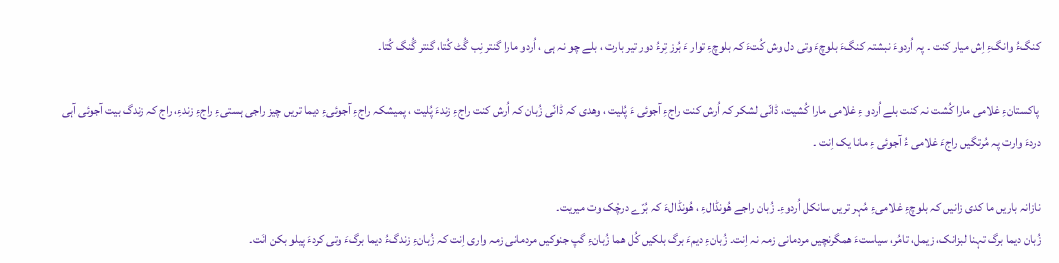کنگءُ وانگءِ اِش میار کنت ۔ پہ اُردوءَ نبشتہ کنگءَ بلوچءَ وتی دل وش کُتءَ کہ بلوچءِ توار ءَ بُرز تِرءُ دور تیر بارت ، بلے چو نہ ہی ، اُردو مارا گنتر نِب گُٹ کُتا، گنتر گُنگ کُتا۔

 پاکستانءِ غلامی مارا کُشت نہ کنت بلے اُردو ءِ غلامی مارا کُشیت، ڈانّی لشکر کہ اُرش کنت راجءِ آجوئی ءَ پُلیت ، وھدی کہ ڈانّی زُبان کہ اُرش کنت راجءِ زندءَ پُلیت ، پمیشکہ راجءِ آجوئیءِ دیما تریں چیز راجی ہستیءِ راجءِ زندءِ، راج کہ زندگ بیت آجوئی آہی دردءَ وارت پہ مُرتگیں راجءَ غلامی ءُ آجوئی ءِ مانا یک اِنت ۔

نازانہ باریں ما کدی زانیں کہ بلوچءِ غلامیءِ مُہر تریں سانکل اُردوءِ۔ زُبان راجے ھُونڈالءِ ، ھُونڈالءَ کہ بُرّے درچْک وت میریت۔
زُبان دیما برگ تہنا لبزانک، زیمل، تامُر، سیاستءَ ھمگرنچیں مردمانی زمہ نہ اِنت۔ زُبانءِ دیمءَ برگ بلکیں کُل ھما زُبانءِ گپ جنوکیں مردمانی زمہ واری اِنت کہ زُبانءِ زندگءُ دیما برگءَ وتی کردءَ پیلو بکن انَت۔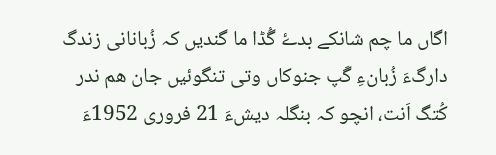اگاں ما چم شانکے بدۓ گُڈا ما گندیں کہ زُبانانی زندگ دارگءَ زُبانءِ گَپ جنوکاں وتی تنگوئیں جان ھم ندر کُتگ اَنت، انچو کہ بنگلہ دیشءَ 21 فروری 1952ءَ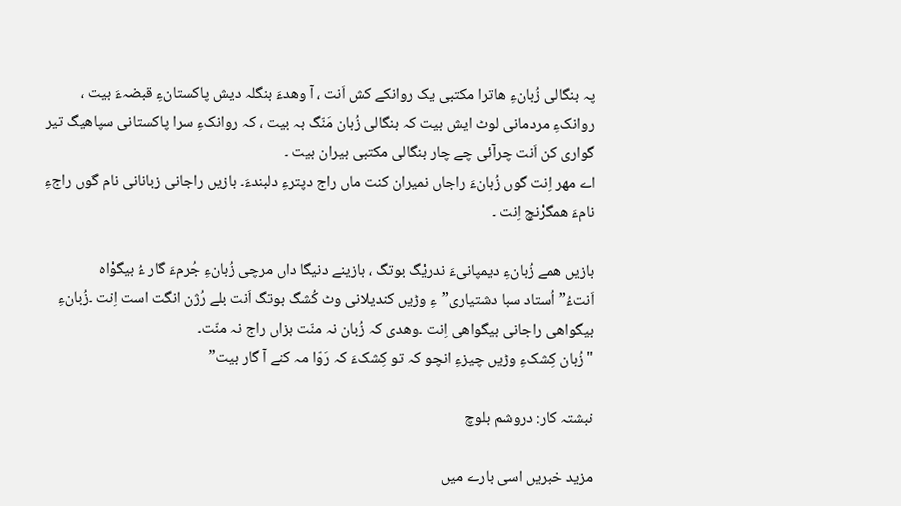پہ بنگالی زُبانءِ ھاترا مکتبی یک روانکے کش اَنت ، آ وھدءَ بنگلہ دیش پاکستانءِ قبضہءَ بیت ، روانکءِ مردمانی لوٹ ایش بیت کہ بنگالی زُبان مَنّگ بہ بیت ، کہ روانکءِ سرا پاکستانی سپاھیگ تیر گواری کن اَنت چرآئی چے چار بنگالی مکتبی بیران بیت ۔
اے مھر اِنت گوں زُبانءَ راجاں نمیران کنت ماں راج دپترءِ دلبندءَ۔ بازیں راجانی زبانانی نام گوں راجءِ نامءَ ھمگرْنچ اِنت ۔

بازیں ھمے زُبانءِ دیمپانیءَ ندریْگ بوتگ ، بازینے دنیگا داں مرچی زُبانءِ جُرمءَ گار ءُ بیگوْاہ اَنتءُ”اُستاد سبا دشتیاری”ءِ وڑیں کندیلانی وٹ کُشگ بوتگ اَنت بلے رُژن انگت است اِنت ۔زُبانءِ بیگواھی راجانی بیگواھی اِنت ۔وھدی کہ زُبان نہ منّت بزاں راج نہ منّت۔
"زُبان کِشکءِ وڑیں چیزءِ انچو کہ تو کِشکءَ کہ رَوّا مہ کنے آ گار بیت”

نبشتہ کار: دروشم بلوچ

مزید خبریں اسی بارے میں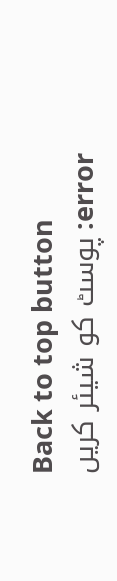Back to top button
error: پوسٹ کو شیئر کریں